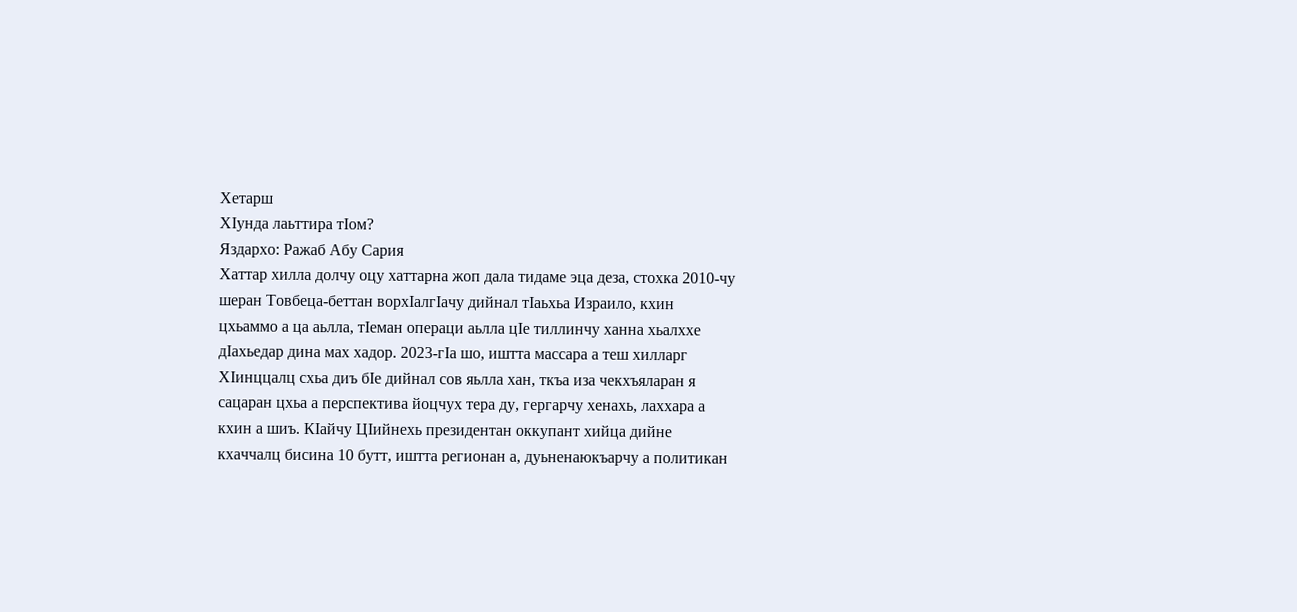Хетарш
ХӀунда лаьттира тӀом?
Яздархо: Ражаб Абу Сария
Хаттар хилла долчу оцу хаттарна жоп дала тидаме эца деза, стохка 2010-чу шеран Товбеца-беттан ворхӀалгӀачу дийнал тӀаьхьа Израило, кхин цхьаммо а ца аьлла, тӀеман операци аьлла цӀе тиллинчу ханна хьалххе дӀахьедар дина мах хадор. 2023-гӀа шо, иштта массара а теш хилларг ХӀинццалц схьа диъ бӀе дийнал сов яьлла хан, ткъа иза чекхъяларан я сацаран цхьа а перспектива йоцчух тера ду, гергарчу хенахь, лаххара а кхин а шиъ. КӀайчу ЦӀийнехь президентан оккупант хийца дийне кхаччалц бисина 10 бутт, иштта регионан а, дуьненаюкъарчу а политикан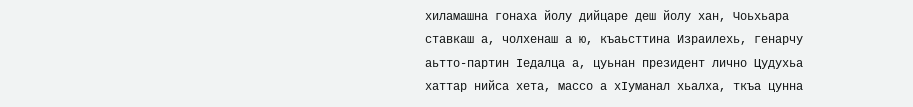хиламашна гонаха йолу дийцаре деш йолу хан, Чоьхьара ставкаш а, чолхенаш а ю, къаьсттина Израилехь, генарчу аьтто-партин Ӏедалца а, цуьнан президент лично Цудухьа хаттар нийса хета, массо а хӀуманал хьалха, ткъа цунна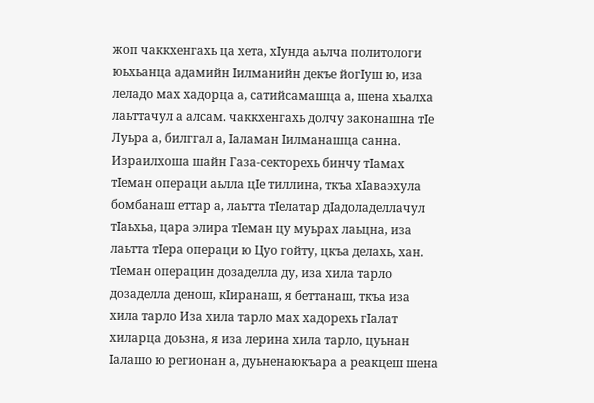жоп чаккхенгахь ца хета, хӀунда аьлча политологи юьхьанца адамийн Ӏилманийн декъе йогӀуш ю, иза леладо мах хадорца а, сатийсамашца а, шена хьалха лаьттачул а алсам. чаккхенгахь долчу законашна тӀе Луьра а, билггал а, Ӏаламан Ӏилманашца санна.
Израилхоша шайн Газа-секторехь бинчу тӀамах тӀеман операци аьлла цӀе тиллина, ткъа хӀаваэхула бомбанаш еттар а, лаьтта тӀелатар дӀадоладеллачул тӀаьхьа, цара элира тӀеман цу муьрах лаьцна, иза лаьтта тӀера операци ю Цуо гойту, цкъа делахь, хан. тӀеман операцин дозаделла ду, иза хила тарло дозаделла денош, кӀиранаш, я беттанаш, ткъа иза хила тарло Иза хила тарло мах хадорехь гӀалат хиларца доьзна, я иза лерина хила тарло, цуьнан Ӏалашо ю регионан а, дуьненаюкъара а реакцеш шена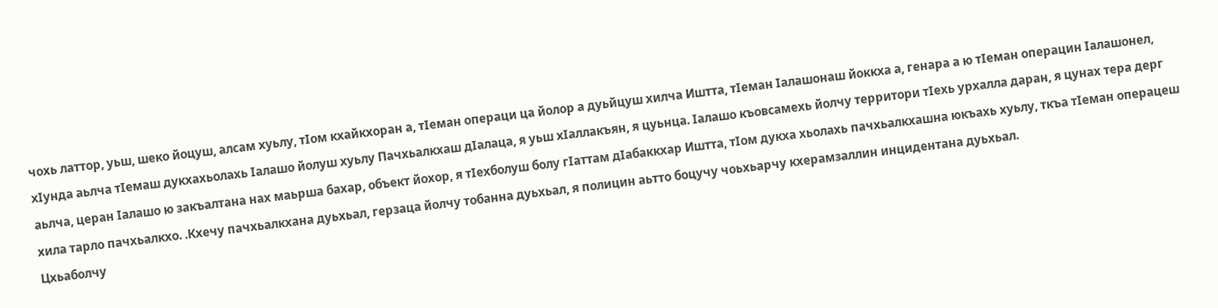чохь латтор, уьш, шеко йоцуш, алсам хуьлу, тӀом кхайкхоран а, тӀеман операци ца йолор а дуьйцуш хилча Иштта, тӀеман Ӏалашонаш йоккха а, генара а ю тӀеман операцин Ӏалашонел, хӀунда аьлча тӀемаш дукхахьолахь Ӏалашо йолуш хуьлу Пачхьалкхаш дӀалаца, я уьш хӀаллакъян, я цуьнца. Ӏалашо къовсамехь йолчу территори тӀехь урхалла даран, я цунах тера дерг аьлча, церан Ӏалашо ю закъалтана нах маьрша бахар, объект йохор, я тӀехболуш болу гӀаттам дӀабаккхар Иштта, тӀом дукха хьолахь пачхьалкхашна юкъахь хуьлу, ткъа тӀеман операцеш хила тарло пачхьалкхо. .Кхечу пачхьалкхана дуьхьал, герзаца йолчу тобанна дуьхьал, я полицин аьтто боцучу чоьхьарчу кхерамзаллин инцидентана дуьхьал.
Цхьаболчу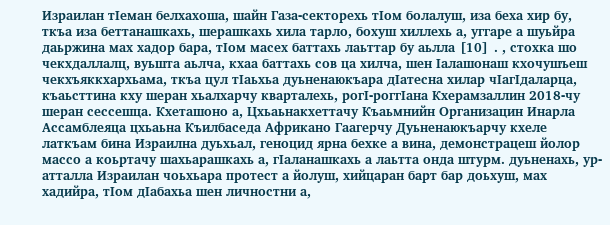Израилан тӀеман белхахоша, шайн Газа-секторехь тӀом болалуш, иза беха хир бу, ткъа иза беттанашкахь, шерашкахь хила тарло, бохуш хиллехь а, уггаре а шуьйра даьржина мах хадор бара, тӀом масех баттахь лаьттар бу аьлла [10] . , стохка шо чекхдаллалц, вуьшта аьлча, кхаа баттахь сов ца хилча, шен Ӏалашонаш кхочушъеш чекхъяккхархьама, ткъа цул тӀаьхьа дуьненаюкъара дӀатесна хилар чӀагӀдаларца, къаьсттина кху шеран хьалхарчу кварталехь, рогӀ-роггӀана Кхерамзаллин 2018-чу шеран сессешца. Кхеташоно а, Цхьаьнакхеттачу Къаьмнийн Организацин Инарла Ассамблеяца цхьаьна Къилбаседа Африкано Гаагерчу Дуьненаюкъарчу кхеле латкъам бина Израилна дуьхьал, геноцид ярна бехке а вина, демонстрацеш йолор массо а коьртачу шахьарашкахь а, гӀаланашкахь а лаьтта онда штурм. дуьненахь, ур-атталла Израилан чоьхьара протест а йолуш, хийцаран барт бар доьхуш, мах хадийра, тӀом дӀабахьа шен личностни а,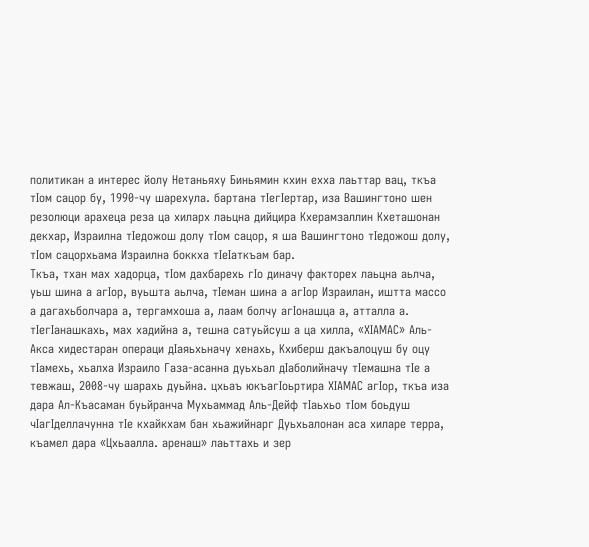политикан а интерес йолу Нетаньяху Биньямин кхин ехха лаьттар вац, ткъа тӀом сацор бу, 1990-чу шарехула. бартана тӀегӀертар, иза Вашингтоно шен резолюци арахеца реза ца хиларх лаьцна дийцира Кхерамзаллин Кхеташонан декхар, Израилна тӀедожош долу тӀом сацор, я ша Вашингтоно тӀедожош долу, тӀом сацорхьама Израилна боккха тӀеӀаткъам бар.
Ткъа, тхан мах хадорца, тӀом дахбарехь гӀо диначу факторех лаьцна аьлча, уьш шина а агӀор, вуьшта аьлча, тӀеман шина а агӀор Израилан, иштта массо а дагахьболчара а, тергамхоша а, лаам болчу агӀонашца а, атталла а. тӀегӀанашкахь, мах хадийна а, тешна сатуьйсуш а ца хилла, «ХӀАМАС» Аль-Акса хидестаран операци дӀаяьхьначу хенахь, Кхиберш дакъалоцуш бу оцу тӀамехь, хьалха Израило Газа-асанна дуьхьал дӀаболийначу тӀемашна тӀе а тевжаш, 2008-чу шарахь дуьйна. цхьаъ юкъагӀоьртира ХӀАМАС агӀор, ткъа иза дара Ал-Къасаман буьйранча Мухьаммад Аль-Дейф тӀаьхьо тӀом боьдуш чӀагӀделлачунна тӀе кхайкхам бан хьажийнарг Дуьхьалонан аса хиларе терра, къамел дара «Цхьаалла. аренаш» лаьттахь и зер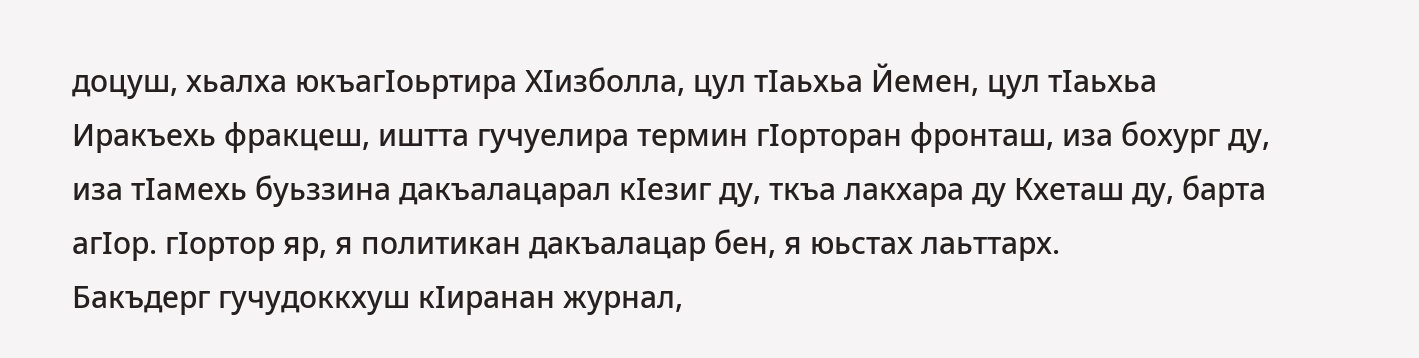доцуш, хьалха юкъагӀоьртира ХӀизболла, цул тӀаьхьа Йемен, цул тӀаьхьа Иракъехь фракцеш, иштта гучуелира термин гӀорторан фронташ, иза бохург ду, иза тӀамехь буьззина дакъалацарал кӀезиг ду, ткъа лакхара ду Кхеташ ду, барта агӀор. гӀортор яр, я политикан дакъалацар бен, я юьстах лаьттарх.
Бакъдерг гучудоккхуш кӀиранан журнал,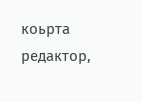коьрта редактор,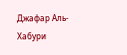Джафар Аль-Хабури